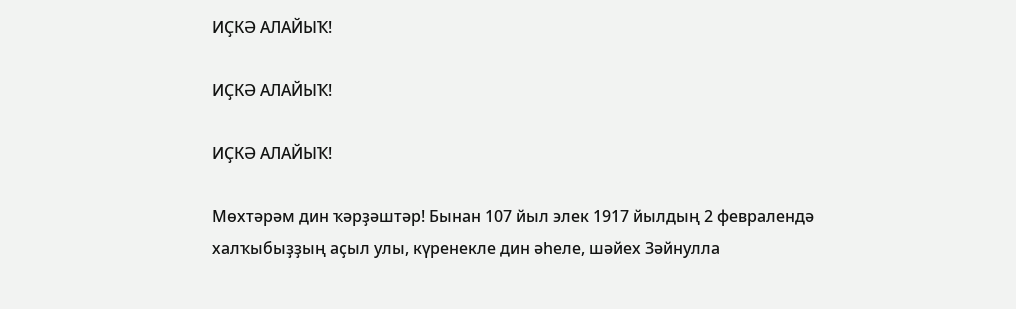ИҪКӘ АЛАЙЫҠ!

ИҪКӘ АЛАЙЫҠ!

ИҪКӘ АЛАЙЫҠ!

Мөхтәрәм дин ҡәрҙәштәр! Бынан 107 йыл элек 1917 йылдың 2 февралендә халҡыбыҙҙың аҫыл улы, күренекле дин әһеле, шәйех Зәйнулла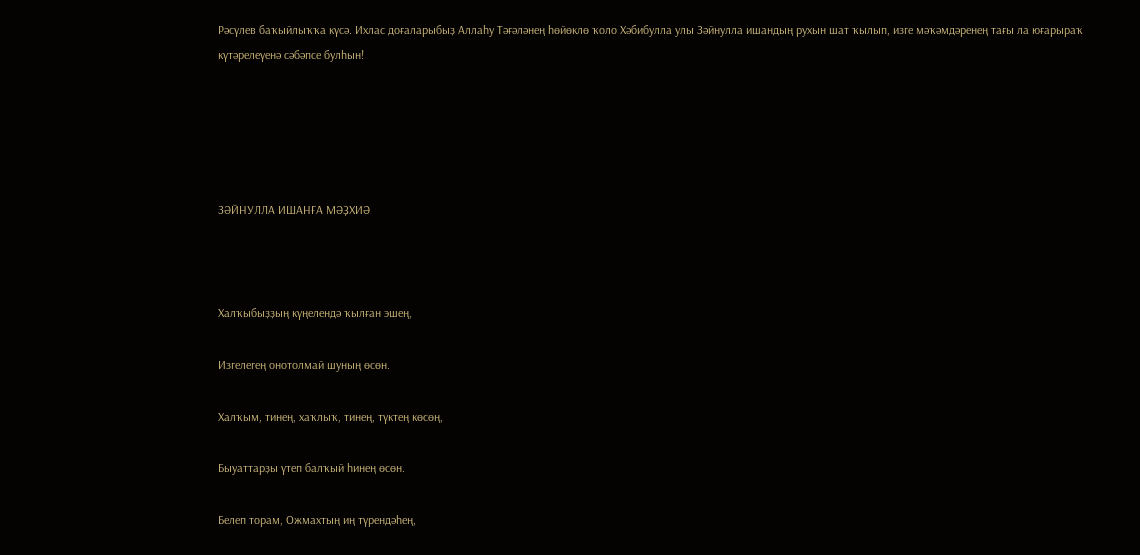Рәсүлев баҡыйлыҡҡа күсә. Ихлас доғаларыбыҙ Аллаһу Тәғәләнең һөйөклө ҡоло Хәбибулла улы Зәйнулла ишандың рухын шат ҡылып, изге мәҡәмдәренең тағы ла юғарыраҡ күтәрелеүенә сәбәпсе булһын!





ЗӘЙНУЛЛА ИШАНҒА МӘҘХИӘ



Халҡыбыҙҙың күңелендә ҡылған эшең,

Изгелегең онотолмай шуның өсөн.

Халҡым, тинең, хаҡлыҡ, тинең, түктең көсөң,

Быуаттарҙы үтеп балҡый һинең өсөн.

Белеп торам, Ожмахтың иң түрендәһең,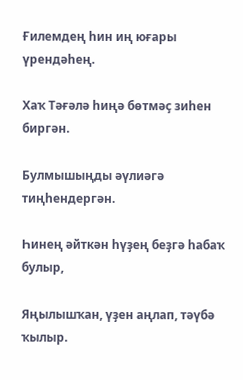Ғилемдең һин иң юғары үрендәһең.

Хаҡ Тәғәлә һиңә бөтмәҫ зиһен биргән.

Булмышыңды әүлиәгә тиңһендергән.

Һинең әйткән һүҙең беҙгә һабаҡ булыр,

Яңылышҡан, үҙен аңлап, тәүбә ҡылыр.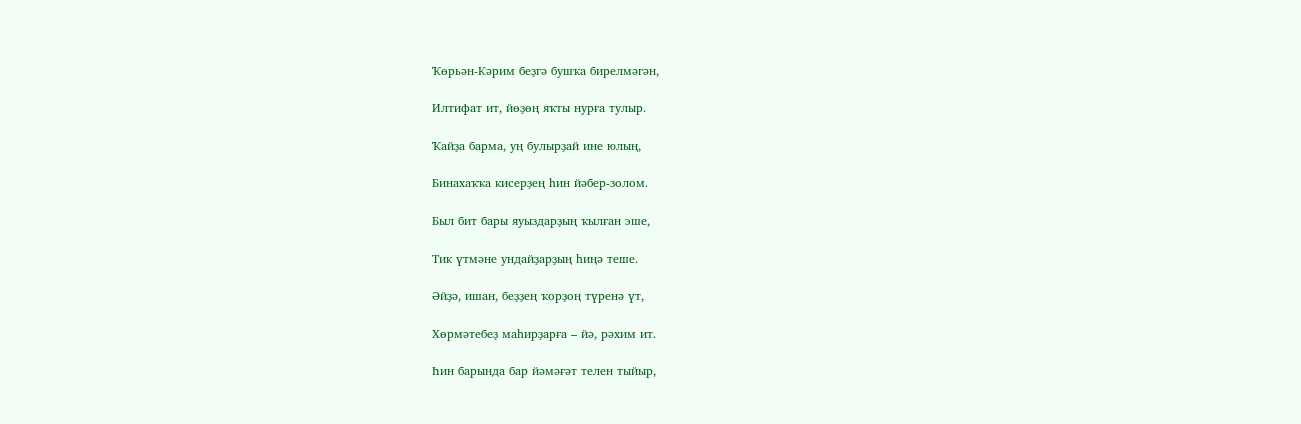Ҡөрьән-Кәрим беҙгә бушҡа бирелмәгән,

Илтифат ит, йөҙөң яҡты нурға тулыр.

Ҡайҙа барма, уң булырҙай ине юлың,

Бинахаҡҡа кисерҙең һин йәбер-золом.

Был бит бары яуыздарҙың ҡылған эше,

Тик үтмәне ундайҙарҙың һиңә теше.

Әйҙә, ишан, беҙҙең ҡорҙоң түренә үт,

Хөрмәтебеҙ маһирҙарға – йә, рәхим ит.

Һин барында бар йәмәғәт телен тыйыр,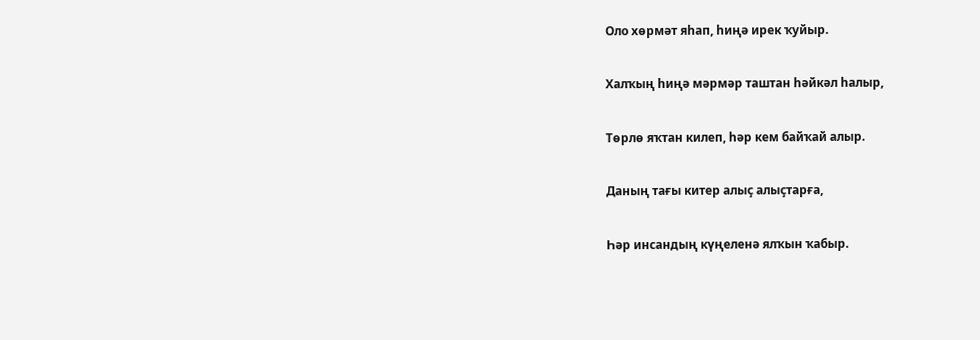Оло хөрмәт яһап, һиңә ирек ҡуйыр.

Халҡың һиңә мәрмәр таштан һәйкәл һалыр,

Төрлө яҡтан килеп, һәр кем байҡай алыр.

Даның тағы китер алыҫ алыҫтарға,

Һәр инсандың күңеленә ялҡын ҡабыр.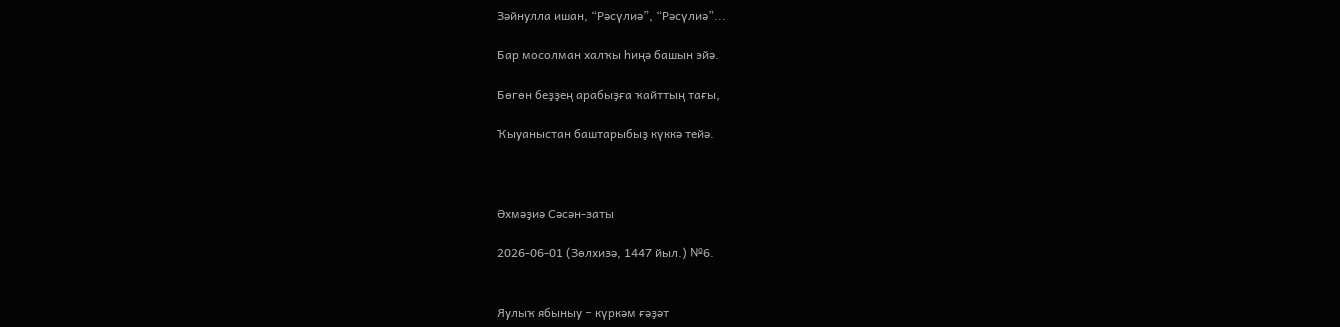Зәйнулла ишан, “Рәсүлиә”, “Рәсүлиә”...

Бар мосолман халҡы һиңә башын эйә.

Бөгөн беҙҙең арабыҙға ҡайттың тағы,

Ҡыуаныстан баштарыбыҙ күккә тейә.



Әхмәҙиә Сәсән-заты

2026-06-01 (Зөлхизә, 1447 йыл.) №6.


Яулыҡ ябыныу − күркәм ғәҙәт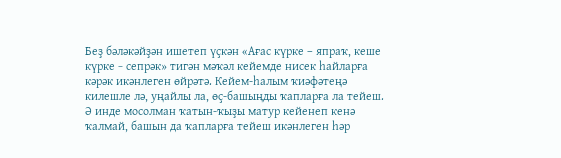Беҙ бәләкәйҙән ишетеп үҫкән «Ағас күрке – япраҡ, кеше күрке − сепрәк» тигән мәҡәл кейемде нисек һайларға кәрәк икәнлеген өйрәтә. Кейем-һалым ҡиәфәтеңә килешле лә, уңайлы ла, өҫ-башыңды ҡапларға ла тейеш. Ә инде мосолман ҡатын-ҡыҙы матур кейенеп кенә ҡалмай, башын да ҡапларға тейеш икәнлеген һәр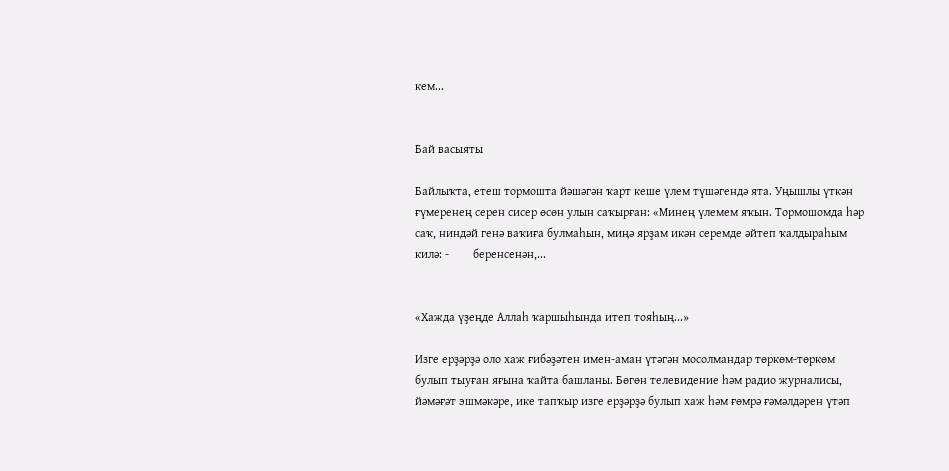кем...


Бай васыяты

Байлыҡта, етеш тормошта йәшәгән ҡарт кеше үлем түшәгендә ята. Уңышлы үткән ғүмеренең серен сисер өсөн улын саҡырған: «Минең үлемем яҡын. Тормошомда һәр саҡ, ниндәй генә ваҡиға булмаһын, миңә ярҙам икән серемде әйтеп ҡалдыраһым килә: -        беренсенән,...


«Хажда үҙеңде Аллаһ ҡаршыһында итеп тояһың...»

Изге ерҙәрҙә оло хаж ғибәҙәтен имен-аман үтәгән мосолмандар төркөм-төркөм булып тыуған яғына ҡайта башланы. Бөгөн телевидение һәм радио журналисы, йәмәғәт эшмәкәре, ике тапҡыр изге ерҙәрҙә булып хаж һәм ғөмрә ғәмәлдәрен үтәп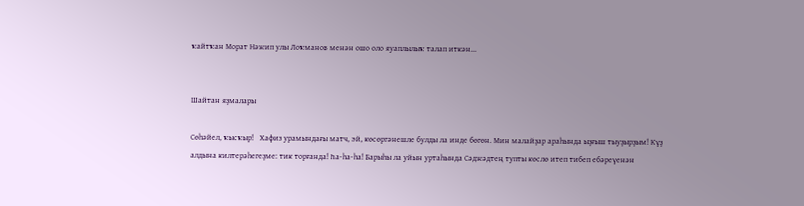ҡайтҡан Морат Нәжип улы Лоҡманов менән ошо оло яуаплылыҡ талап иткән...


Шайтан яҙмалары

Сөһәйел, ҡысҡыр!   Хафиз урамындағы матч, эй, көсөргәнешле булды ла инде бөгөн. Мин малайҙар араһында ыҙғыш тыуҙырҙым! Күҙ алдына килтерәһегеҙме: тик торғанда! Һа-һа-һа! Барыһы ла уйын уртаһында Сәджәдтең тупты көслө итеп тибеп ебәреүенән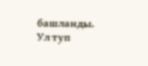башланды. Ул туп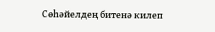Сөһәйелдең битенә килеп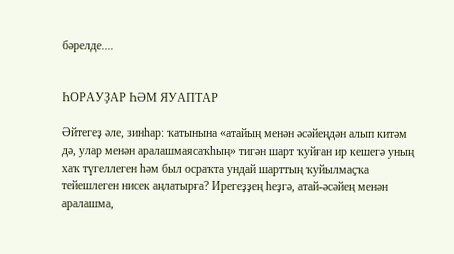бәрелде....


ҺОРАУҘАР ҺӘМ ЯУАПТАР

Әйтегеҙ әле, зинһар: ҡатынына «атайың менән әсәйеңдән алып китәм дә, улар менән аралашмаясаҡһың» тигән шарт ҡуйған ир кешегә уның хаҡ түгеллеген һәм был осраҡта ундай шарттың ҡуйылмаҫҡа тейешлеген нисек аңлатырға? Ирегеҙҙең һеҙгә, атай-әсәйең менән аралашма,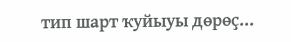тип шарт ҡуйыуы дөрөҫ...